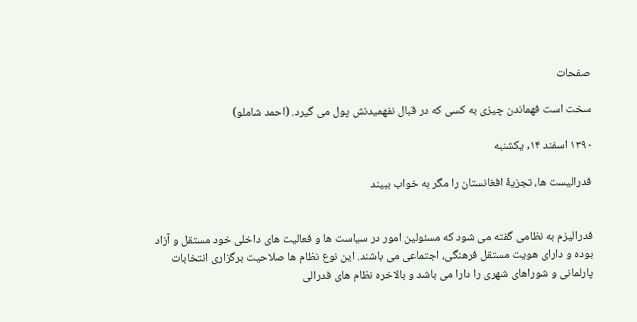صفحات

سخت است فهماندن چیزی به کسی که در قبال نفهمیدنش پول می گیرد. (احمد شاملو)

۱۳۹۰ اسفند ۱۴, یکشنبه

فدرالیست ها، تجزیۀ افغانستان را مگر به خواب ببیند


فدرالیزم به نظامی گفته می شود که مسئولین امور در سیاست ها و فعالیت های داخلی خود مستقل و آزاد بوده و دارای هویت مستقل فرهنگی، اجتماعی می باشند. این نوع نظام ها صلاحیت برگزاری انتخابات پارلمانی و شوراهای شهری را دارا می باشد و بالاخره نظام های فدرالی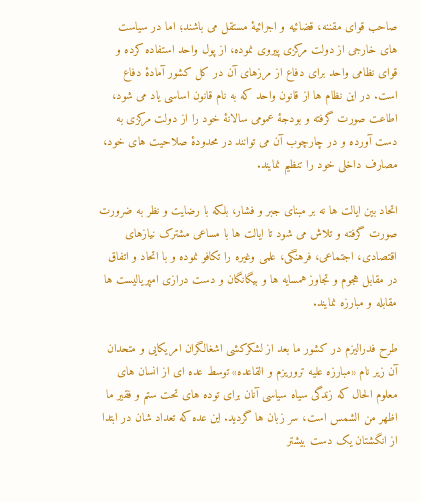صاحب قوای مقننه، قضائیه و اجرائیۀ مستقل می باشند؛ اما در سیاست های خارجی از دولت مرکزی پیروی نموده، از پول واحد استفاده کرده و قوای نظامی واحد برای دفاع از مرزهای آن در کل کشور آمادۀ دفاع است. در این نظام ها از قانون واحد که به نام قانون اساسی یاد می شود، اطاعت صورت گرفته و بودجۀ عمومی سالانۀ خود را از دولت مرکزی به دست آورده و در چارچوب آن می توانند در محدودۀ صلاحیت های خود، مصارف داخلی خود را تنظیم نمایند.

اتحاد بین ایالت ها نه بر مبنای جبر و فشار، بلکه با رضایت و نظر به ضرورت صورت گرفته و تلاش می شود تا ایالت ها با مساعی مشترک نیازهای اقتصادی، اجتماعی، فرهنگی، علمی وغیره را تکافو نموده و با اتحاد و اتفاق در مقابل هجوم و تجاوز همسایه ها و بیگانگان و دست درازی امپریالیست ها مقابله و مبارزه نمایند.

طرح فدرالیزم در کشور ما بعد از لشکرکشی اشغالگران امریکایی و متحدان آن زیر نام «مبارزه علیه تروریزم و القاعده» توسط عده ای از انسان های معلوم الحال که زندگی سیاه سیاسی آنان برای توده های تحت ستم و فقیر ما اظهر من الشمس است، سر زبان ها گردید. این عده که تعداد شان در ابتدا از انگشتان یک دست بیشتر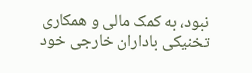نبود، به کمک مالی و همکاری تخنیکی باداران خارجی خود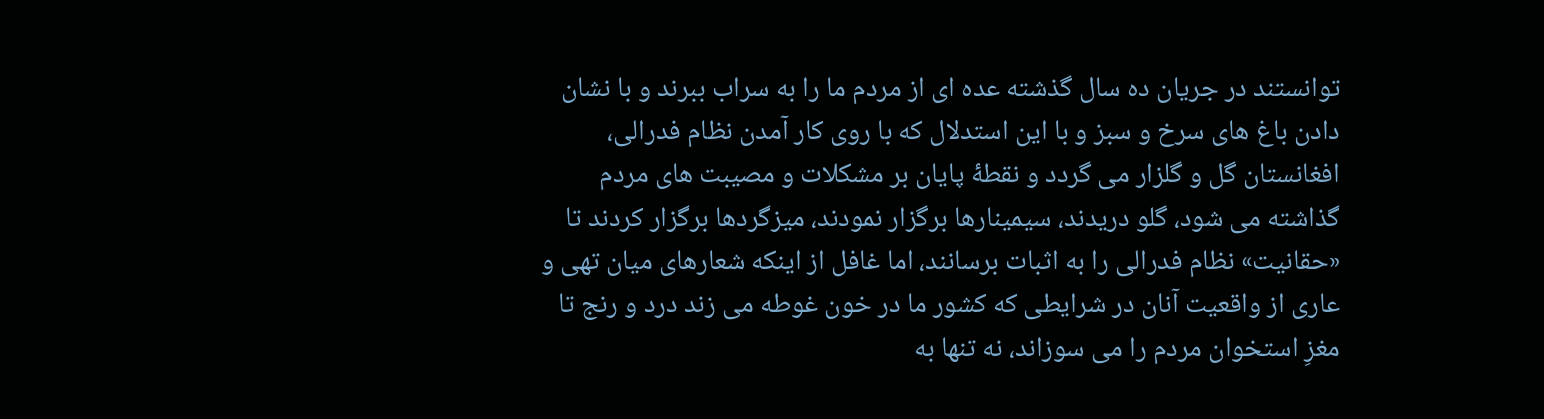توانستند در جریان ده سال گذشته عده ای از مردم ما را به سراب ببرند و با نشان دادن باغ های سرخ و سبز و با این استدلال که با روی کار آمدن نظام فدرالی، افغانستان گل و گلزار می گردد و نقطۀ پایان بر مشکلات و مصیبت های مردم گذاشته می شود، گلو دریدند، سیمینارها برگزار نمودند، میزگردها برگزار کردند تا «حقانیت» نظام فدرالی را به اثبات برسانند، اما غافل از اینکه شعارهای میان تهی و عاری از واقعیت آنان در شرایطی که کشور ما در خون غوطه می زند درد و رنج تا مغزِ استخوان مردم را می سوزاند، نه تنها به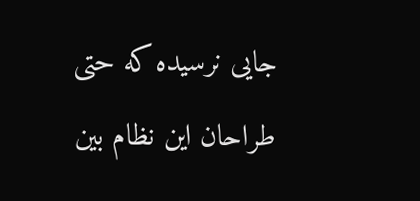جایی نرسیده که حتی طراحان این نظام بین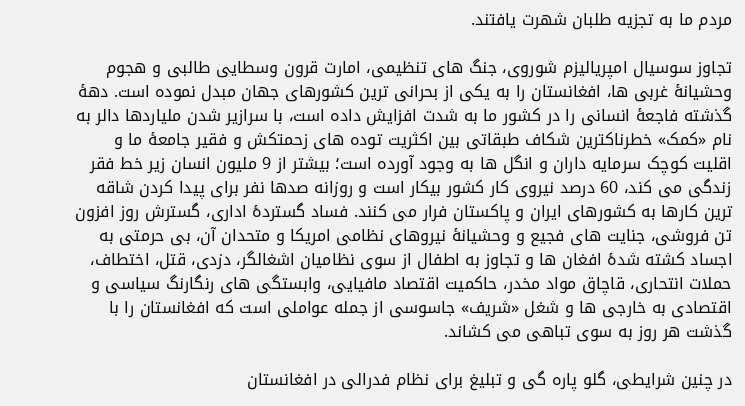مردم ما به تجزیه طلبان شهرت یافتند.

تجاوز سوسیال امپریالیزم شوروی، جنگ های تنظیمی، امارت قرون وسطایی طالبی و هجوم وحشیانۀ غربی ها، افغانستان را به یکی از بحرانی ترین کشورهای جهان مبدل نموده است. دهۀ گذشته فاجعۀ انسانی را در کشور ما به شدت افزایش داده است، با سرازیر شدن ملیاردها دالر به نام «کمک» خطرناکترین شکاف طبقاتی بین اکثریت توده های زحمتکش و فقیر جامعۀ ما و اقلیت کوچک سرمایه داران و انگل ها به وجود آورده است؛ بیشتر از 9 ملیون انسان زیر خط فقر زندگی می کند، 60 درصد نیروی کار کشور بیکار است و روزانه صدها نفر برای پیدا کردن شاقه ترین کارها به کشورهای ایران و پاکستان فرار می کنند. فساد گستردۀ اداری، گسترش روز افزون تن فروشی، جنایت های فجیع و وحشیانۀ نیروهای نظامی امریکا و متحدان آن، بی حرمتی به اجساد کشته شدۀ افغان ها و تجاوز به اطفال از سوی نظامیان اشغالگر، دزدی، قتل، اختطاف، حملات انتحاری، قاچاق مواد مخدر، حاکمیت اقتصاد مافیایی، وابستگی های رنگارنگ سیاسی و اقتصادی به خارجی ها و شغل «شریف» جاسوسی از جمله عواملی است که افغانستان را با گذشت هر روز به سوی تباهی می کشاند.

در چنین شرایطی، گلو پاره گی و تبلیغ برای نظام فدرالی در افغانستان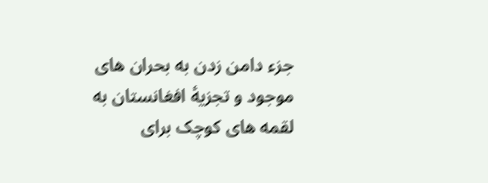جزء دامن زدن به بحران های موجود و تجزیۀ افغانستان به لقمه های کوچک برای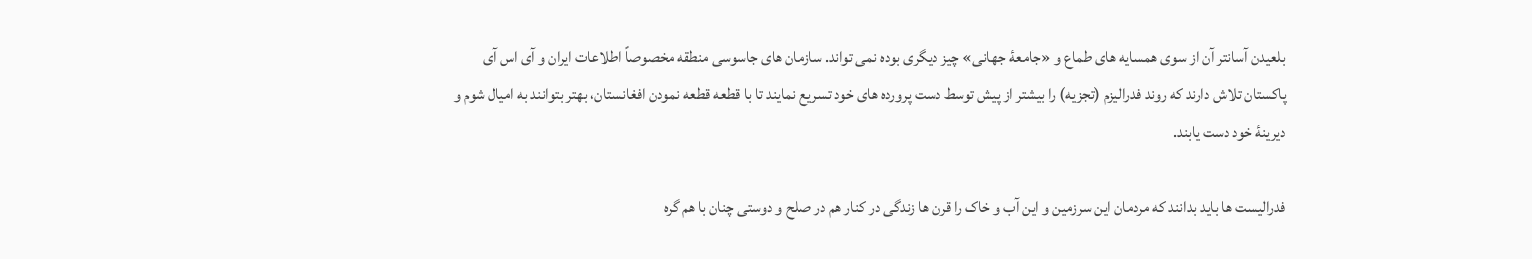بلعیدن آسانتر آن از سوی همسایه های طماع و «جامعۀ جهانی» چیز دیگری بوده نمی تواند. سازمان های جاسوسی منطقه مخصوصاً اطلاعات ایران و آی اس آی پاکستان تلاش دارند که روند فدرالیزم (تجزیه) را بیشتر از پیش توسط دست پرورده های خود تسریع نمایند تا با قطعه قطعه نمودن افغانستان، بهتر بتوانند به امیال شوم و دیرینۀ خود دست یابند.

فدرالیست ها باید بدانند که مردمان این سرزمین و این آب و خاک را قرن ها زندگی در کنار هم در صلح و دوستی چنان با هم گره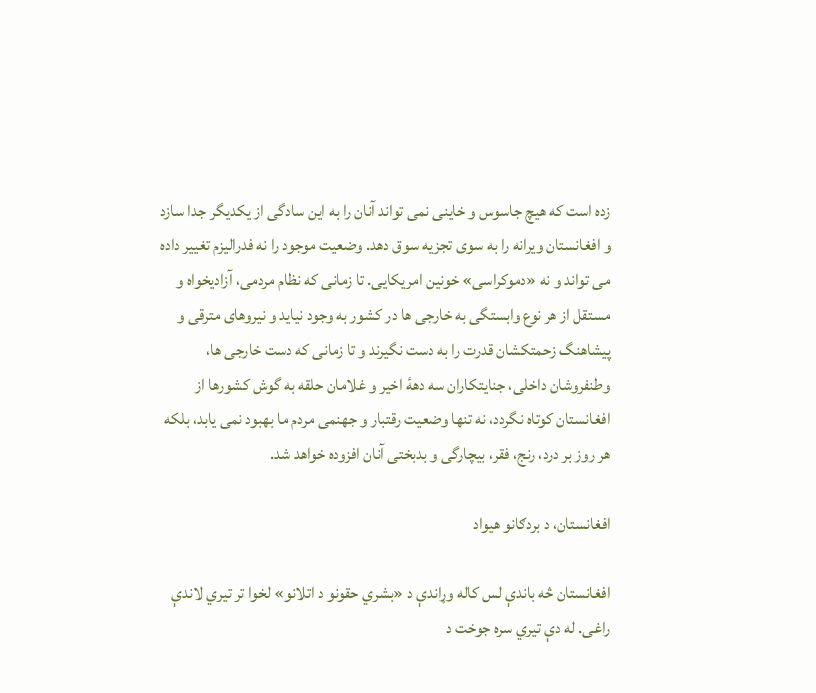زده است که هیچ جاسوس و خاینی نمی تواند آنان را به این سادگی از یکدیگر جدا سازد و افغانستان ویرانه را به سوی تجزیه سوق دهد. وضعیت موجود را نه فدرالیزم تغییر داده می تواند و نه «دموکراسی» خونین امریکایی. تا زمانی که نظام مردمی، آزادیخواه و مستقل از هر نوع وابستگی به خارجی ها در کشور به وجود نیاید و نیروهای مترقی و پیشاهنگ زحمتکشان قدرت را به دست نگیرند و تا زمانی که دست خارجی ها، وطنفروشان داخلی، جنایتکاران سه دهۀ اخیر و غلامان حلقه به گوش کشورها از افغانستان کوتاه نگردد، نه تنها وضعیت رقتبار و جهنمی مردم ما بهبود نمی یابد، بلکه هر روز بر درد، رنج، فقر، بیچارگی و بدبختی آنان افزوده خواهد شد.

افغانستان، د بردګانو هیواد

افغانستان څه باندې لس کاله وړاندې د «بشري حقونو د اتلانو» لخوا تر تیري لاندې راغی. له دې تیري سره جوخت د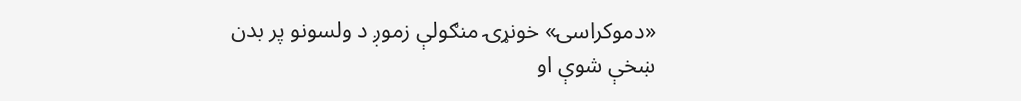«دموکراسۍ» خونړۍ منګولې زموږ د ولسونو پر بدن ښخې شوې او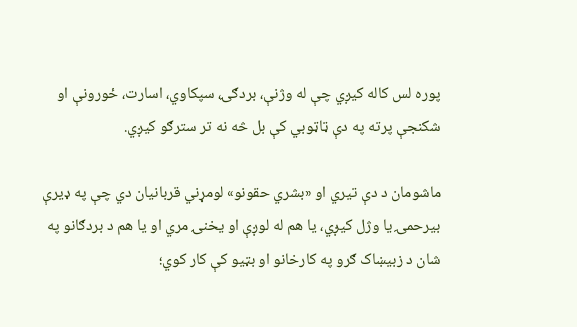پوره لس کاله کیږي چې له وژنې، بردګۍ، سپکاوي، اسارت، ځورونې او شکنجې پرته په دې ټاټوبي کې بل څه نه تر سترګو کیږي.

ماشومان د دې تیري او «بشري حقونو» لومړني قربانیان دي چې په ډیرې بیرحمۍ یا وژل کیږي، یا هم له لوږې او یخنۍ مري او یا هم د بردګانو په شان د زبیښاک ګرو په کارخانو او بټیو کې کار کوي؛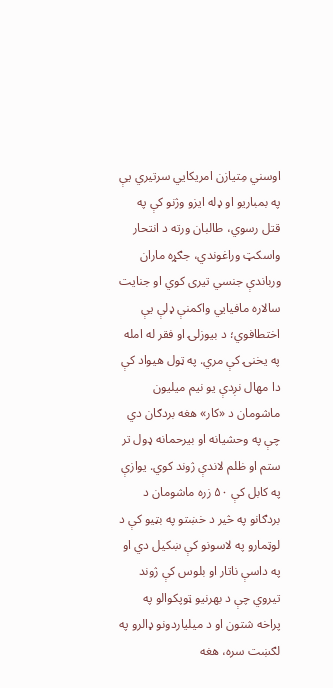اوسني مِتیازن امریکايي سرتیري یې په بمباریو او ډله ایزو وژنو کې په قتل رسوي، طالبان ورته د انتحار واسکټ وراغوندي، جګړه ماران ورباندې جنسي تیری کوي او جنایت سالاره مافیايي واکمنې ډلې یې اختطافوي؛ د بیوزلۍ او فقر له امله په یخنۍ کې مري. په ټول هیواد کې دا مهال نږدې یو نیم میلیون ماشومان د «کار» هغه بردګان دي چې په وحشیانه او بیرحمانه ډول تر ستم او ظلم لاندې ژوند کوي. یوازې په کابل کې ۵۰ زره ماشومان د بردګانو په څیر د خښتو په بټیو کې د لوټمارو په لاسونو کې ښکیل دي او په داسې ناتار او بلوس کې ژوند تیروي چې د بهرنيو ټوپکوالو په پراخه شتون او د میلیاردونو ډالرو په لګښت سره، هغه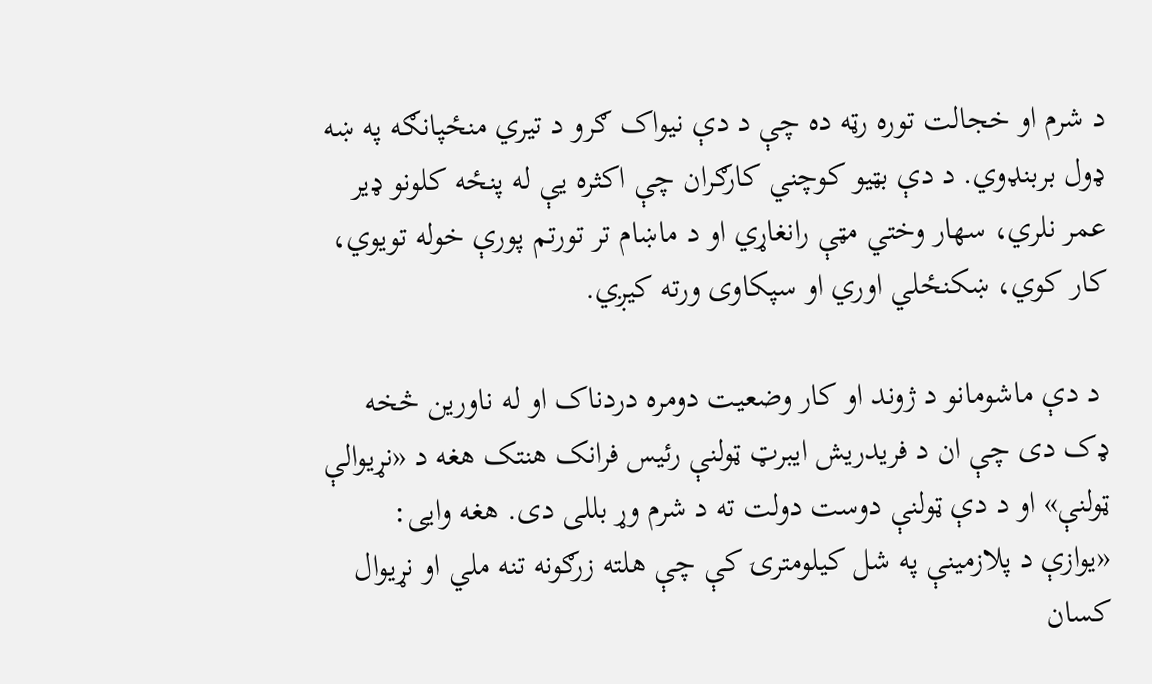د شرم او خجالت توره رټه ده چې د دې نیواک ګرو د تیري منځپانګه په ښه ډول بربنډوي. د دې بټیو کوچني کارګران چې اکثره یې له پنځه کلونو ډیر عمر نلري، سهار وختي مټې رانغاړي او د ماښام تر تورتم پورې خوله تویوي، کار کوي، ښکنځلي اوري او سپکاوی ورته کیږي.

 د دې ماشومانو د ژوند او کار وضعیت دومره دردناک او له ناورین څخه ډک دی چې ان د فریدریش ایبرټ ټولنې رئیس فرانک هنتک هغه د «نړیوالې ټولنې» او د دې ټولنې دوست دولت ته د شرم وړ بللی دی. هغه وايی: «یوازې د پلازمینې په شل کیلومترۍ کې چې هلته زرګونه تنه ملي او نړیوال کسان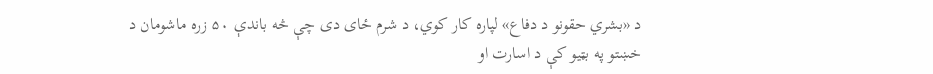د «بشري حقونو د دفاع» لپاره کار کوي، د شرم ځای دی چې څه باندې ۵۰ زره ماشومان د خښتو په بټیو کې د اسارت او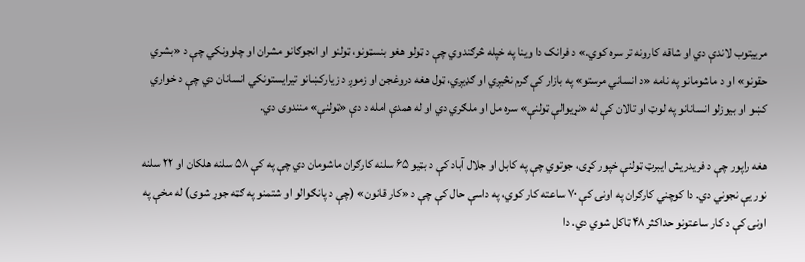مرییتوب لاندې دي او شاقه کارونه تر سره کوي.» د فرانک دا وینا په خپله څرګندوي چې د ټولو هغو بنسټونو، ټولنو او انجوګانو مشران او چلوونکي چې د «بشري حقونو» او د ماشومانو په نامه «د انساني مرستو» په بازار کې ګرم نڅیږي او ګډیږي، ټول هغه دروغجن او زموږ د زیارکښانو تیرایستونکي انسانان دي چې د خواري کښو او بیوزلو انسانانو په لوټ او تالان کې له «نړیوالې ټولنې» سره مل او ملګري دي او له همدې امله د دې «ټولنې» منندوی دي.

هغه راپور چې د فریدریش ایبرټ ټولنې خپور کړی، جوتوي چې په کابل او جلال آباد کې د بټیو ۶۵ سلنه کارګران ماشومان دي چې په کې ۵۸ سلنه هلکان او ۲۲ سلنه نور یې نجوني دي. دا کوچني کارګران په اونۍ کې ۷۰ ساعته کار کوي، په داسې حال کې چې د «کار قانون» (چې د پانګوالو او شتمنو په ګټه جوړ شوی) له مخې په اونۍ کې د کار ساعتونو حداکثر ۴۸ ټاکل شوي دي. دا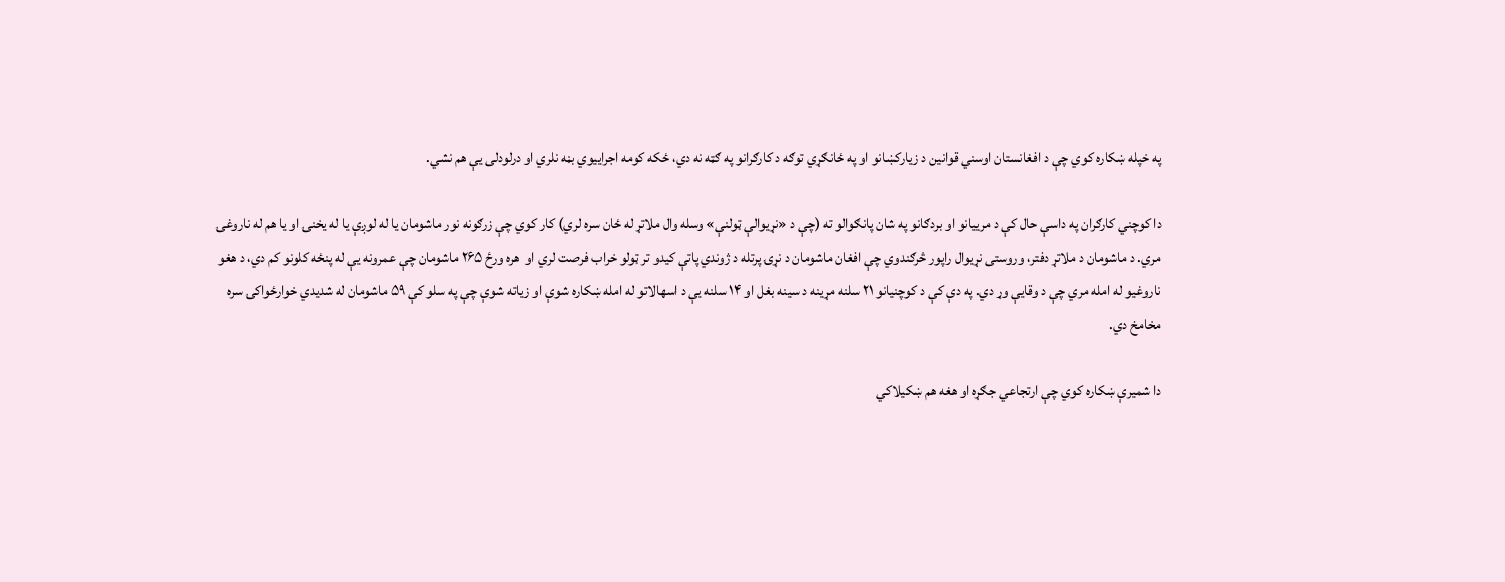په خپله ښکاره کوي چې د افغانستان اوسني قوانین د زیارکښانو او په ځانګړي توګه د کارګرانو په ګټه نه دي، ځکه کومه اجراييوي بڼه نلري او درلودلی یې هم نشي.

دا کوچني کارګران په داسې حال کې د مرییانو او بردګانو په شان پانګوالو ته (چې د «نړیوالې ټولنې» وسله وال ملاتړ له ځان سره لري) کار کوي چې زرګونه نور ماشومان یا له لوږې یا له یخنۍ او یا هم له ناروغۍ مري. د ماشومان د ملاتړ دفتر، وروستی نړیوال راپور څرګندوي چې افغان ماشومان د نړۍ پرتله د ژوندي پاتې کیدو تر ټولو خراب فرصت لري او  هره ورځ ۲۶۵ ماشومان چې عمرونه یې له پنځه کلونو کم دي، د هغو ناروغیو له امله مري چې د وقایې وړ دي. په دې کې د کوچنیانو ۲۱ سلنه مړینه د سینه بغل او ۱۴ سلنه یې د اسهالاتو له امله ښکاره شوې او زیاته شوې چې په سلو کې ۵۹ ماشومان له شدیدي خوارځواکۍ سره مخامخ دي.

دا شمیرې ښکاره کوي چې ارتجاعي جګړه او هغه هم ښکیلاکي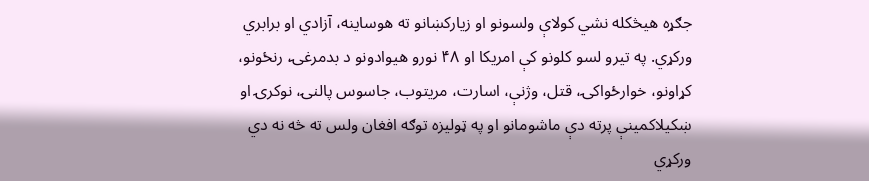جګړه هیڅکله نشي کولاې ولسونو او زیارکښانو ته هوساینه، آزادي او برابري ورکړي. په تیرو لسو کلونو کې امریکا او ۴۸ نورو هیوادونو د بدمرغۍ، رنځونو، کړاونو، خوارځواکۍ، قتل، وژنې، اسارت، مریتوب، جاسوس پالنۍ، نوکرۍ او ښکیلاکمینې پرته دې ماشومانو او په ټولیزه توګه افغان ولس ته څه نه دي ورکړي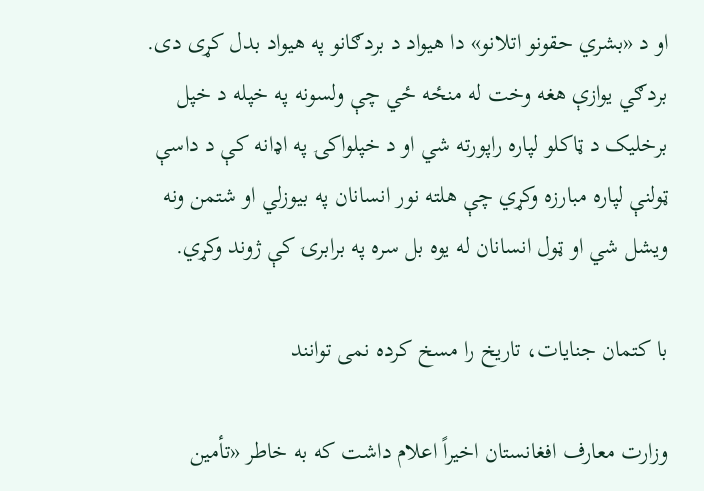او د «بشري حقونو اتلانو» دا هیواد د بردګانو په هیواد بدل کړی دی. بردګي یوازې هغه وخت له منځه ځي چې ولسونه په خپله د خپل برخلیک د ټاکلو لپاره راپورته شي او د خپلواکۍ په اډانه کې د داسې ټولنې لپاره مبارزه وکړي چې هلته نور انسانان په بیوزلي او شتمن ونه ویشل شي او ټول انسانان له یوه بل سره په برابرۍ کې ژوند وکړي.

با کتمان جنایات، تاریخ را مسخ کرده نمی توانند

وزارت معارف افغانستان اخیراً اعلام داشت که به خاطر «تأمین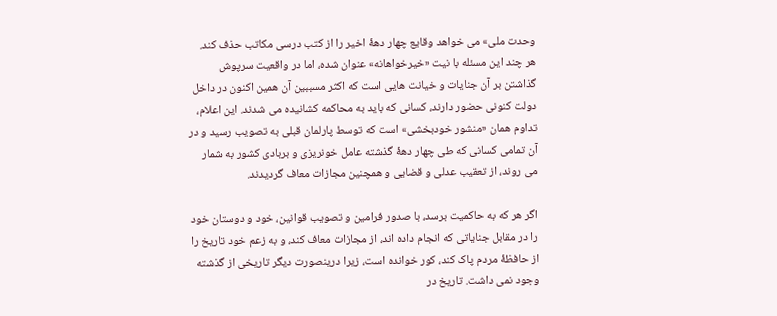وحدت ملی» می خواهد وقایع چهار دهۀ اخیر را از کتب درسی مکاتب حذف کند. هر چند این مسئله با نیت «خیرخواهانه» عنوان شده، اما در واقعیت سرپوش گذاشتن بر آن جنایات و خیانت هایی است که اکثر مسببین آن همین اکنون در داخل دولت کنونی حضور دارند، کسانی که باید به محاکمه کشانیده می شدند. این اعلام، تداوم همان «منشور خودبخشی» است که توسط پارلمان قبلی به تصویب رسید و در آن تمامی کسانی که طی چهار دهۀ گذشته عامل خونریزی و بربادی کشور به شمار می روند، از تعقیب عدلی و قضایی و همچنین مجازات معاف گردیدند.

اگر هر که به حاکمیت برسد، با صدور فرامین و تصویب قوانین، خود و دوستان خود را در مقابل جنایاتی که انجام داده اند، از مجازات معاف کند، و به زعم خود تاریخ را از حافظۀ مردم پاک کند، کور خوانده است، زیرا درینصورت دیگر تاریخی از گذشته وجود نمی داشت. تاریخ در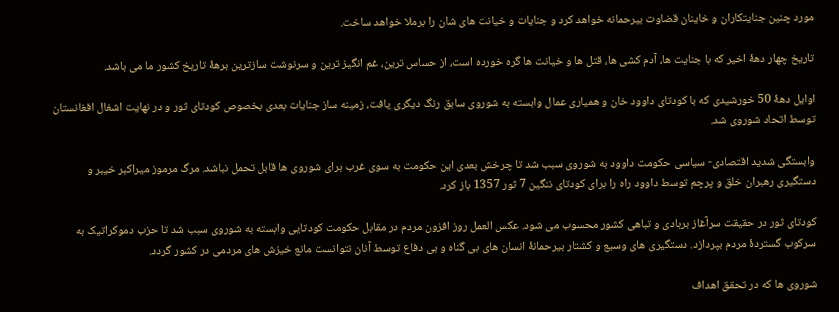مورد چنین جنایتکاران و خاینان قضاوت بیرحمانه خواهد کرد و جنایات و خیانت های شان را برملا خواهد ساخت.

تاریخ چهار دهۀ اخیر که با جنایت ها، آدم کشی ها، قتل ها و خیانت ها گره خورده است، از حساس ترین، غم انگیز ترین و سرنوشت سازترین برهۀ تاریخ کشور ما می باشد.

اوایل دهۀ 50 خورشیدی که با کودتای داوود خان و همیاری عمال وابسته به شوروی سابق رنگ دیگری یافت، زمینه ساز جنایات بعدی بخصوص کودتای ثور و در نهایت اشغال افغانستان توسط اتحاد شوروی شد.

وابستگی شدید اقتصادی- سیاسی حکومت داوود به شوروی سبب شد تا چرخش بعدی این حکومت به سوی غرب برای شوروی ها قابل تحمل نباشد. مرگ مرموز میراکبر خیبر و دستگیری رهبران خلق و پرچم توسط داوود راه را برای کودتای ننگین 7 ثور 1357 باز کرد.

کودتای ثور در حقیقت سرآغاز بربادی و تباهی کشور محسوب می شود. عکس العمل روز افزون مردم در مقابل حکومت کودتایی وابسته به شوروی سبب شد تا حزب دموکراتیک به سرکوب گستردۀ مردم بپردازد. دستگیری های وسیع و کشتار بیرحمانۀ انسان های بی گناه و بی دفاع توسط آنان نتوانست مانع خیزش های مردمی در کشور گردد.

شوروی ها که در تحقق اهداف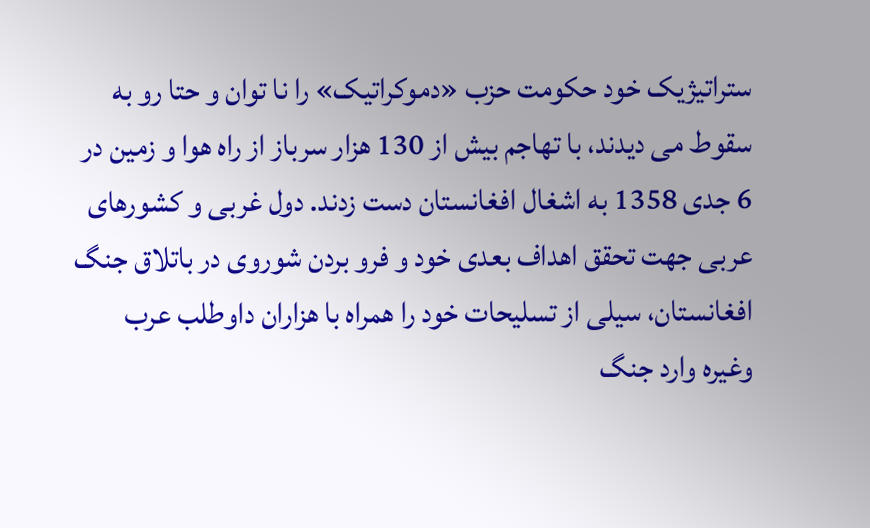ستراتیژیک خود حکومت حزب «دموکراتیک» را نا توان و حتا رو به سقوط می دیدند، با تهاجم بیش از 130 هزار سرباز از راه هوا و زمین در 6 جدی 1358 به اشغال افغانستان دست زدند. دول غربی و کشورهای عربی جهت تحقق اهداف بعدی خود و فرو بردن شوروی در باتلاق جنگ افغانستان، سیلی از تسلیحات خود را همراه با هزاران داوطلب عرب وغیره وارد جنگ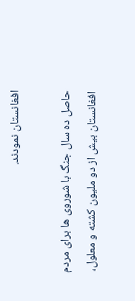افغانستان نمودند.

حاصل ده سال جنگ با شوروی ها برای مردم افغانستان بیش از دو ملیون کشته و معلول،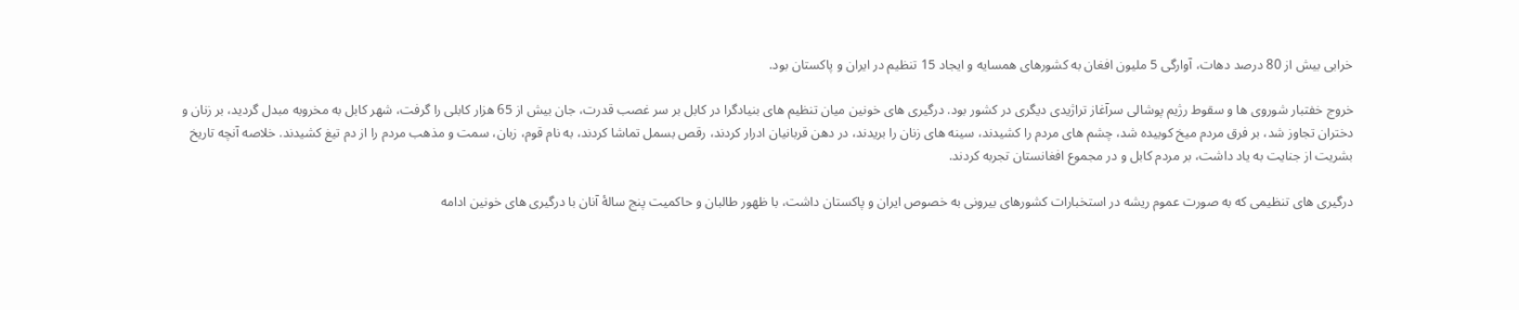خرابی بیش از 80 درصد دهات، آوارگی 5 ملیون افغان به کشورهای همسایه و ایجاد 15 تنظیم در ایران و پاکستان بود.

خروج خفتبار شوروی ها و سقوط رژیم پوشالی سرآغاز تراژیدی دیگری در کشور بود. درگیری های خونین میان تنظیم های بنیادگرا در کابل بر سر غصب قدرت، جان بیش از 65 هزار کابلی را گرفت، شهر کابل به مخروبه مبدل گردید، بر زنان و دختران تجاوز شد، بر فرق مردم میخ کوبیده شد، چشم های مردم را کشیدند، سینه های زنان را بریدند، در دهن قربانیان ادرار کردند، رقص بسمل تماشا کردند، به نام قوم، زبان، سمت و مذهب مردم را از دم تیغ کشیدند. خلاصه آنچه تاریخ بشریت از جنایت به یاد داشت، بر مردم کابل و در مجموع افغانستان تجربه کردند.

درگیری های تنظیمی که به صورت عموم ریشه در استخبارات کشورهای بیرونی به خصوص ایران و پاکستان داشت، با ظهور طالبان و حاکمیت پنج سالۀ آنان با درگیری های خونین ادامه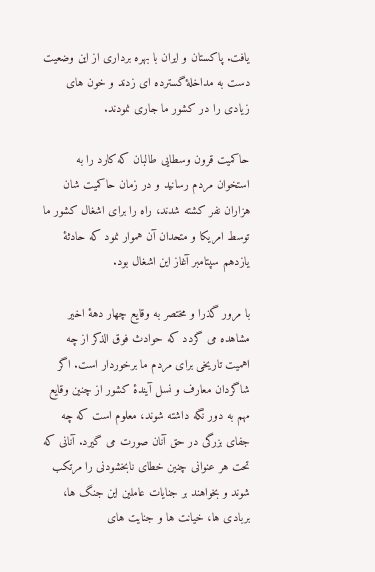یافت. پاکستان و ایران با بهره برداری از این وضعیت دست به مداخلۀ گسترده ای زدند و خون های زیادی را در کشور ما جاری نمودند.

حاکمیت قرون وسطایی طالبان که کارد را به استخوان مردم رسانید و در زمان حاکمیت شان هزاران نفر کشته شدند، راه را برای اشغال کشور ما توسط امریکا و متحدان آن هموار نمود که حادثۀ یازدهم سپتامبر آغاز این اشغال بود.

با مرور گذرا و مختصر به وقایع چهار دهۀ اخیر مشاهده می گردد که حوادث فوق الذکر از چه اهمیت تاریخی برای مردم ما برخوردار است. اگر شاگردان معارف و نسل آیندۀ کشور از چنین وقایع مهم به دور نگه داشته شوند، معلوم است که چه جفای بزرگی در حق آنان صورت می گیرد. آنانی که تحت هر عنوانی چنین خطای نابخشودنی را مرتکب شوند و بخواهند بر جنایات عاملین این جنگ ها، بربادی ها، خیانت ها و جنایت های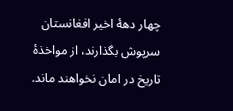چهار دهۀ اخیر افغانستان سرپوش بگذارند، از مواخذۀ تاریخ در امان نخواهند ماند.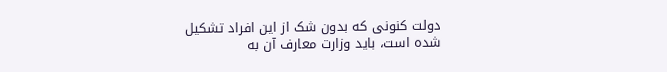دولت کنونی که بدون شک از این افراد تشکیل شده است، باید وزارت معارف آن به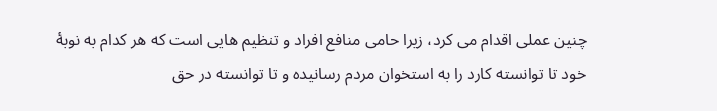چنین عملی اقدام می کرد، زیرا حامی منافع افراد و تنظیم هایی است که هر کدام به نوبۀ خود تا توانسته کارد را به استخوان مردم رسانیده و تا توانسته در حق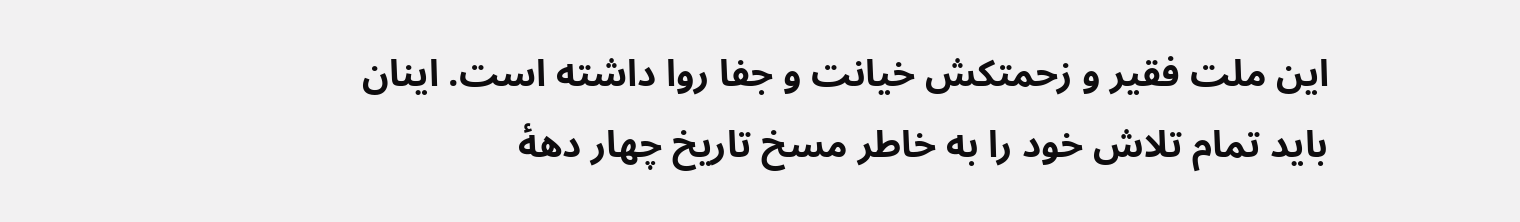این ملت فقیر و زحمتکش خیانت و جفا روا داشته است. اینان باید تمام تلاش خود را به خاطر مسخ تاریخ چهار دهۀ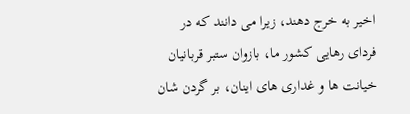اخیر به خرج دهند، زیرا می دانند که در فردای رهایی کشور ما، بازوان ستبر قربانیان خیانت ها و غداری های اینان، بر گردن شان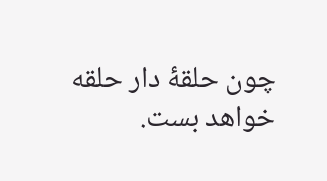چون حلقۀ دار حلقه خواهد بست.